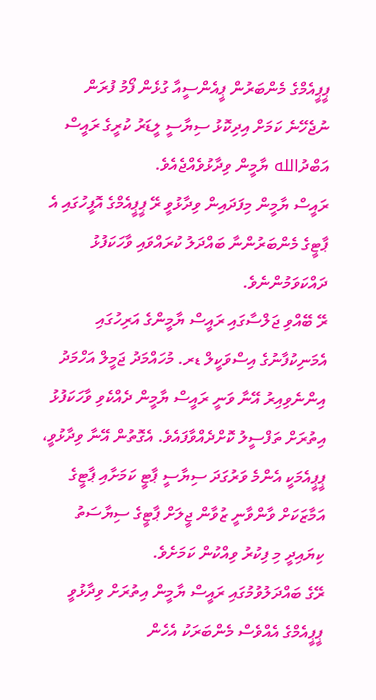ޕީޕީއެމްގެ މެންބަރުން ޕީއެންސީއާ ގުޅެން ފޯމު ފުރަން ނުޖެހޭނެ ކަމަށް އިދިކޮޅު ސިޔާސީ ލީޑަރު ކުރީގެ ރައީސް އަބްދުالله ޔާމީން ވިދާޅުވެއްޖެއެވެ.
ރައީސް ޔާމީން މިފަދައިން ވިދާޅުވީ ރޭ ޕީޕީއެމްގެ އޮފީހުގައި އެ ޕާޓީގެ މެންބަރުންނާ ބައްދަލު ކުރައްވައި ވާހަކަފުޅު ދައްކަވަމުންނެވެ.
ރޭ ބޭއްވި ޖަލްސާގައި ރައީސް ޔާމީންގެ އަރިހުގައި އެމަނިކުފާނުގެ އިސްވަކީލް ޑރ. މުހައްމަދު ޖަމީލް އަހްމަދު އިންނެވިއިރު އޭނާ ވަނީ ރައީސް ޔާމީން ދެއްކެވި ވާހަކަފުޅު އިތުރަށް ތަފްސީލު ކޮށްދެއްވާފައެވެ. އެގޮތުން އޭނާ ވިދާޅުވީ، ޕީޕީއެމަކީ އެންމެ ވަރުގަދަ ސިޔާސީ ޕާޓީ ކަމަށާއި ޕާޓީގެ އަމާޒަކަށް ވާންވާނީ ޒުވާން ޖީލަށް ޕާޓީގެ ސިޔާސަތު ކިޔައިދީ މި ފިކުރު ވިއްކުން ކަމަށެވެ.
ރޭގެ ބައްދަލުވުމުގައި ރައީސް ޔާމީން އިތުރަށް ވިދާޅުވީ ޕީޕީއެމްގެ އެއްވެސް މެންބަރަކު އެހެން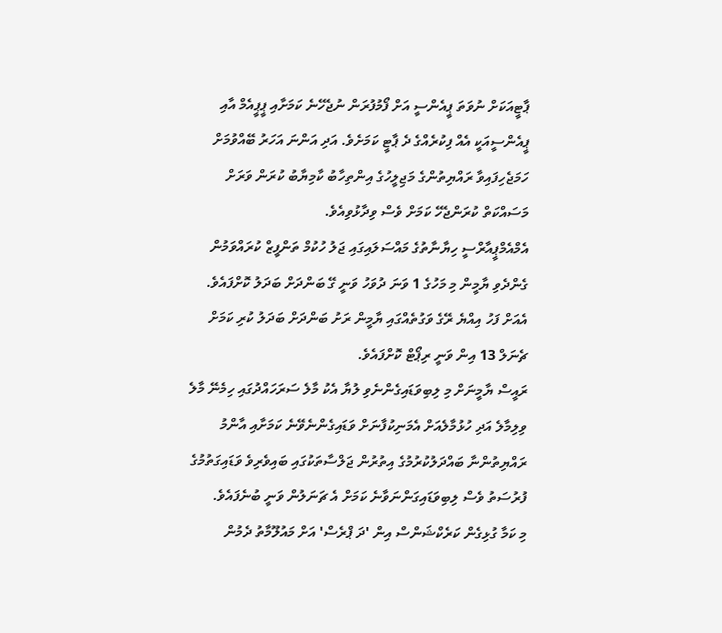ޕާޓީއަކަށް ނުވަތަ ޕީއެންސީ އަށް ފޯމުފުރަން ނުޖެހޭނެ ކަމަށާއި ޕީޕީއެމް އާއި ޕީއެންސީއަކީ އެއް ފިކުރެއްގެ ދެ ޕާޓީ ކަމަށެވެ. އަދި އަންނަ އަހަރު ބޭއްވުމަށް ހަމަޖެހިފައިވާ ރައްޔިތުންގެ މަޖިލީހުގެ އިންތިހާބު ކާމިޔާބު ކުރަން ވަރަށް މަސައްކަތް ކުރަންޖެހޭ ކަމަށް ވެސް ވިދާޅުވިއެވެ.
އެމްއެމްޕީއާރްސީ ހިޔާނާތުގެ މައްސަލައިގައި ޖަލު ހުކުމް ތަންފީޒް ކުރައްވަމުން ގެންދެވި ޔާމީން މި މަހުގެ 1 ވަނަ ދުވަހު ވަނީ ގޭ ބަންދަށް ބަދަލު ކޮށްފައެވެ. އެއަށް ފަހު އިއްޔެ ރޭގެ ވަގުތެއްގައި ޔާމީން ރަށު ބަންދަށް ބަދަލު ކުރި ކަމަށް ޗެނަލް 13 އިން ވަނީ ރިޕޯޓް ކޮށްފައެވެ.
ރައީސް ޔާމީނަށް މި ލިބިވަޑައިގެންނެވި ލުޔާ އެކު މާލެ ސަރަހައްދުގައި ހިމެނޭ މާލެ ވިލިމާލެ އަދި ހުޅުމާލެއަށް އެމަނިކުފާނަށް ވަޑައިގެންނެވޭނެ ކަމަށާއި އާންމު ރައްޔިތުންނާ ބައްދަލުކުރުމުގެ އިތުރުން ޖަލްސާތަކުގައި ބައިވެރިވެ ވަޑައިގަތުމުގެ ފުރުސަތު ވެސް ލިބިވަޑައިގަންނަވާނެ ކަމަށް އެ ޗަނަލުން ވަނީ ބުނެފައެވެ.
މި ކަމާ ގުޅިގެން ކަރެކްޝަންސް އިން 'ދަ ޕްރެސް' އަށް މައުލޫމާތު ދެމުން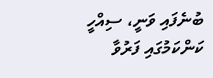ބުނެފައި ވަނީ، ސިއްހީ ކަންކަމުގައި ފަރުވާ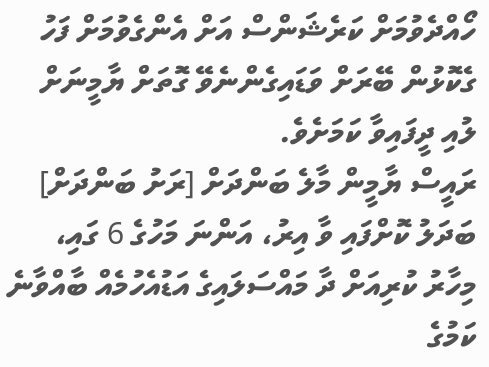ހޯއްދެވުމަށް ކަރެޝަންސް އަށް އެންގެވުމަށް ފަހު ގެކޮޅުން ބޭރަށް ވަޑައިގެންނެވޭ ގޮތަށް ޔާމީނަށް ލުއި ދީފައިވާ ކަމަށެވެ.
ރައީސް ޔާމީން މާލެ ބަންދަށް [ރަށު ބަންދަށް] ބަދަލު ކޮށްފައި ވާ އިރު، އަންނަ މަހުގެ 6 ގައި، މިހާރު ކުރިއަށް ދާ މައްސަލައިގެ އަޑުއެހުމެއް ބާއްވާނެ ކަމުގެ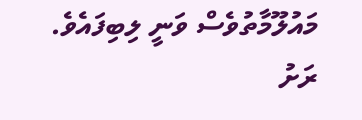މައުލޫމާތުވެސް ވަނީ ލިބިފައެވެ.
ރަށު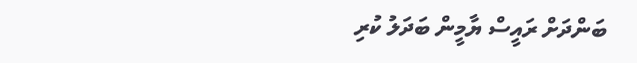ބަންދަށް ރައީސް ޔާމީން ބަދަލު ކުރި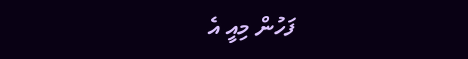ފަހުން މިއީ އެ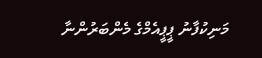މަނިކުފާނު ޕީޕީއެމްގެ މެންބަރުންނާ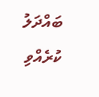ބައްދަލު ކުރެއްވި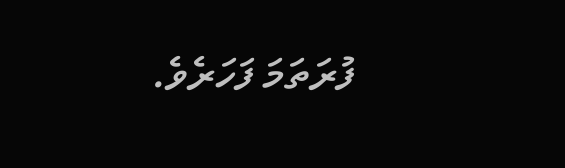ފުރަތަމަ ފަހަރެވެ.